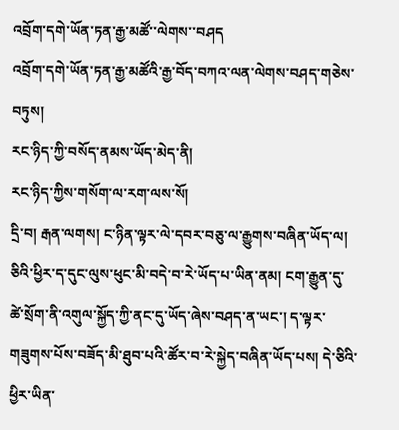འབྲོག་དགེ་ཡོན་ཏན་རྒྱ་མཚོ་་ལེགས་་བཤད
འབྲོག་དགེ་ཡོན་ཏན་རྒྱ་མཚོའི་རྒྱ་བོད་བཀའ་ལན་ལེགས་བཤད་གཅེས་བཏུས།
རང་ཉིད་ཀྱི་བསོད་ནམས་ཡོད་མེད་ནི།
རང་ཉིད་ཀྱིས་གསོག་ལ་རག་ལས་སོ།
དྲི་བ། རྒན་ལགས། ང་ཉིན་ལྟར་ལེ་དབར་བཅུ་ལ་རྒྱུགས་བཞིན་ཡོད་ལ། ཅིའི་ཕྱིར་ད་དུང་ལུས་ཕུང་མི་བདེ་བ་རེ་ཡོད་པ་ཡིན་ནམ། ངག་རྒྱུན་དུ་ཚེ་སྲོག་ནི་འགུལ་སྐྱོད་ཀྱི་ནང་དུ་ཡོད་ཞེས་བཤད་ན་ཡང་། ད་ལྟར་གཟུགས་པོས་བཟོད་མི་ཐུབ་པའི་ཚོར་བ་རེ་སྐྱེད་བཞིན་ཡོད་པས། དེ་ཅིའི་ཕྱིར་ཡིན་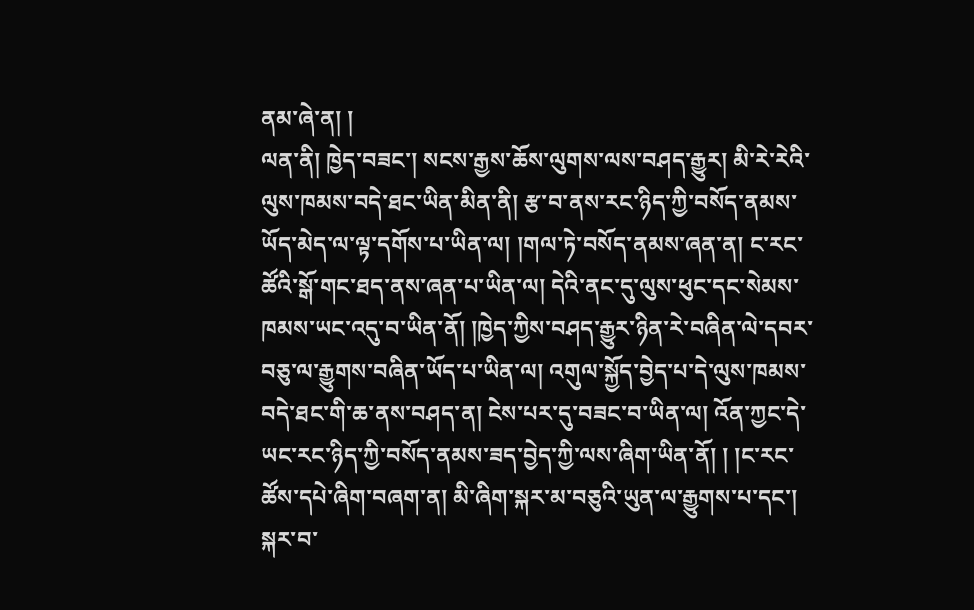ནམ་ཞེ་ན། །
ལན་ནི། ཁྱེད་བཟང་། སངས་རྒྱས་ཆོས་ལུགས་ལས་བཤད་རྒྱུར། མི་རེ་རེའི་ལུས་ཁམས་བདེ་ཐང་ཡིན་མིན་ནི། རྩ་བ་ནས་རང་ཉིད་ཀྱི་བསོད་ནམས་ཡོད་མེད་ལ་ལྟ་དགོས་པ་ཡིན་ལ། །གལ་ཏེ་བསོད་ནམས་ཞན་ན། ང་རང་ཚོའི་སྒོ་གང་ཐད་ནས་ཞན་པ་ཡིན་ལ། དེའི་ནང་དུ་ལུས་ཕུང་དང་སེམས་ཁམས་ཡང་འདུ་བ་ཡིན་ནོ། །ཁྱེད་ཀྱིས་བཤད་རྒྱུར་ཉིན་རེ་བཞིན་ལེ་དབར་བཅུ་ལ་རྒྱུགས་བཞིན་ཡོད་པ་ཡིན་ལ། འགུལ་སྐྱོད་བྱེད་པ་དེ་ལུས་ཁམས་བདེ་ཐང་གི་ཆ་ནས་བཤད་ན། ངེས་པར་དུ་བཟང་བ་ཡིན་ལ། འོན་ཀྱང་དེ་ཡང་རང་ཉིད་ཀྱི་བསོད་ནམས་ཟད་བྱེད་ཀྱི་ལས་ཞིག་ཡིན་ནོ། ། །ང་རང་ཚོས་དཔེ་ཞིག་བཞག་ན། མི་ཞིག་སྐར་མ་བཅུའི་ཡུན་ལ་རྒྱུགས་པ་དང་། སྐར་བ་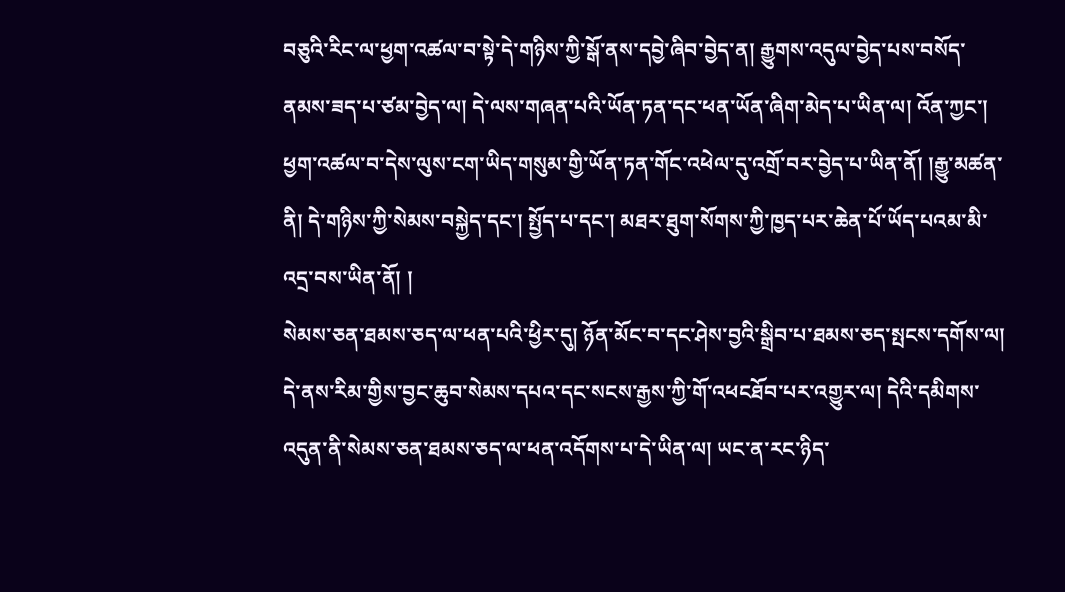བཅུའི་རིང་ལ་ཕྱག་འཚལ་བ་སྟེ་དེ་གཉིས་ཀྱི་སྒོ་ནས་དབྱེ་ཞིབ་བྱེད་ན། རྒྱུགས་འདུལ་བྱེད་པས་བསོད་ནམས་ཟད་པ་ཙམ་བྱེད་ལ། དེ་ལས་གཞན་པའི་ཡོན་ཏན་དང་ཕན་ཡོན་ཞིག་མེད་པ་ཡིན་ལ། འོན་ཀྱང་། ཕྱག་འཚལ་བ་དེས་ལུས་ངག་ཡིད་གསུམ་གྱི་ཡོན་ཏན་གོང་འཕེལ་དུ་འགྲོ་བར་བྱེད་པ་ཡིན་ནོ། །རྒྱུ་མཚན་ནི། དེ་གཉིས་ཀྱི་སེམས་བསྐྱེད་དང་། སྤྱོད་པ་དང་། མཐར་ཐུག་སོགས་ཀྱི་ཁྱད་པར་ཆེན་པོ་ཡོད་པའམ་མི་འདྲ་བས་ཡིན་ནོ། །
སེམས་ཅན་ཐམས་ཅད་ལ་ཕན་པའི་ཕྱིར་དུ། ཉོན་མོང་བ་དང་ཤེས་བྱའི་སྒྲིབ་པ་ཐམས་ཅད་སྤངས་དགོས་ལ། དེ་ནས་རིམ་གྱིས་བྱང་ཆུབ་སེམས་དཔའ་དང་སངས་རྒྱས་ཀྱི་གོ་འཕངཐོབ་པར་འགྱུར་ལ། དེའི་དམིགས་འདུན་ནི་སེམས་ཅན་ཐམས་ཅད་ལ་ཕན་འདོགས་པ་དེ་ཡིན་ལ། ཡང་ན་རང་ཉིད་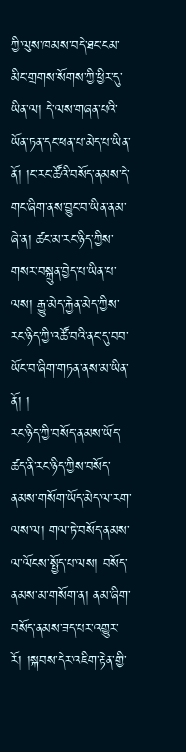ཀྱི་ལུས་ཁམས་བདེ་ཐང་ངམ་མིང་གྲགས་སོགས་ཀྱི་ཕྱིར་དུ་ཡིན་ལ། དེ་ལས་གཞན་པའི་ཡོན་ཏན་དང་ཕན་པ་མེད་པ་ཡིན་ནོ། །ང་རང་ཚོའི་བསོད་ནམས་དེ་གང་ཞིག་ནས་བྱུང་བ་ཡིན་ནམ་ཞེ་ན། ཚང་མ་རང་ཉིད་ཀྱིས་གསར་བསྐྲུན་བྱེད་པ་ཡིན་པ་ལས། རྒྱུ་མེད་རྐྱེན་མེད་ཀྱིས་རང་ཉིད་ཀྱི་འཚོ་བའི་ནང་དུ་བབ་ཡོང་བ་ཞིག་གཏན་ནས་མ་ཡིན་ནོ། །
རང་ཉིད་ཀྱི་བསོད་ནམས་ཡོད་ཚད་ནི་རང་ཉིད་ཀྱིས་བསོད་ནམས་གསོག་ཡོད་མེད་ལ་རག་ལས་ལ། གལ་ཏེ་བསོད་ནམས་ལ་ལོངས་སྤྱོད་པ་ལས། བསོད་ནམས་མ་གསོག་ན། ནམ་ཞིག་བསོད་ནམས་ཟད་པར་འགྱུར་རོ། །སྐབས་དེར་འཇིག་རྟེན་གྱི་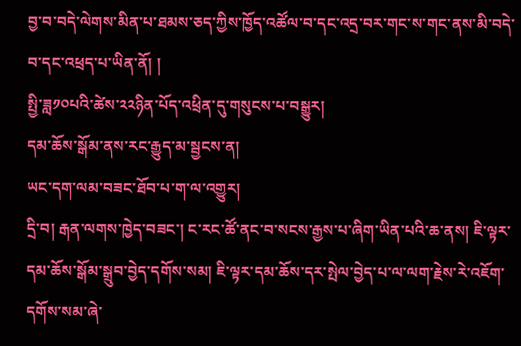བྱ་བ་བདེ་ལེགས་མིན་པ་ཐམས་ཅད་ཀྱིས་ཁྱོད་འཚོལ་བ་དང་འདྲ་བར་གང་ས་གང་ནས་མི་བདེ་བ་དང་འཕྲད་པ་ཡིན་ནོ། །
སྤྱི་ཟླ༡༠པའི་ཚེས་༢༢ཉིན་པོད་འཕྲིན་དུ་གསུངས་པ་བསྒྱུར།
དམ་ཆོས་སྒོམ་ནས་རང་རྒྱུད་མ་སྦྱངས་ན།
ཡང་དག་ལམ་བཟང་ཐོབ་པ་ག་ལ་འགྱུར།
དྲི་བ། རྒན་ལགས་ཁྱེད་བཟང་། ང་རང་ཚོ་ནང་བ་སངས་རྒྱས་པ་ཞིག་ཡིན་པའི་ཆ་ནས། ཇི་ལྟར་དམ་ཆོས་སྒོམ་སྒྲུབ་བྱེད་དགོས་སམ། ཇི་ལྟར་དམ་ཆོས་དར་སྤེལ་བྱེད་པ་ལ་ལག་རྗེས་རེ་འཇོག་དགོས་སམ་ཞེ་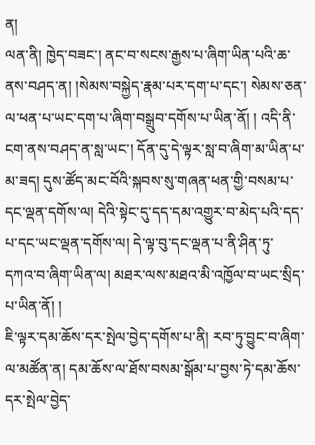ན།
ལན་ནི། ཁྱེད་བཟང་། ནང་བ་སངས་རྒྱས་པ་ཞིག་ཡིན་པའི་ཆ་ནས་བཤད་ན། །སེམས་བསྐྱེད་རྣམ་པར་དག་པ་དང་། སེམས་ཅན་ལ་ཕན་པ་ཡང་དག་པ་ཞིག་བསྒྲུབ་དགོས་པ་ཡིན་ནོ། ། འདི་ནི་ངག་ནས་བཤད་ན་སླ་ཡང་། དོན་དུ་དེ་ལྟར་སླ་བ་ཞིག་མ་ཡིན་པ་མ་ཟད། དུས་ཚོད་མང་བོའི་སྐབས་སུ་གཞན་ཕན་གྱི་བསམ་པ་དང་ལྡན་དགོས་ལ། དེའི་སྟེང་དུ་དད་དམ་འགྱུར་བ་མེད་པའི་དད་པ་དང་ཡང་ལྡན་དགོས་ལ། དེ་ལྟ་བུ་དང་ལྡན་པ་ནི་ཤིན་ཏུ་དཀའ་བ་ཞིག་ཡིན་ལ། མཐར་ལས་མཐའ་མི་འཁྱོལ་བ་ཡང་སྲིད་པ་ཡིན་ནོ། །
ཇི་ལྟར་དམ་ཆོས་དར་སྤེལ་བྱེད་དགོས་པ་ནི། རབ་ཏུ་བྱུང་བ་ཞིག་ལ་མཚོན་ན། དམ་ཆོས་ལ་ཐོས་བསམ་སྒོམ་པ་བྱས་ཏེ་དམ་ཆོས་དར་སྤེལ་བྱེད་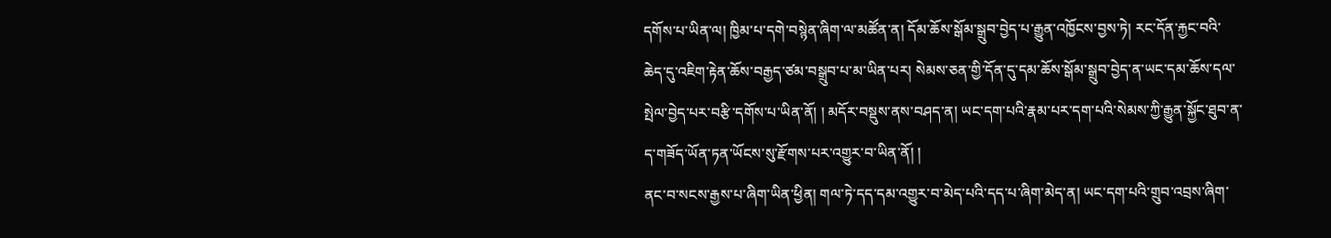དགོས་པ་ཡིན་ལ། ཁྱིམ་པ་དགེ་བསྙེན་ཞིག་ལ་མཚོན་ན། དོམ་ཆོས་སྒོམ་སྒྲུབ་བྱེད་པ་རྒྱུན་འཁྱོངས་བྱས་ཏེ། རང་དོན་རྐྱང་བའི་ཆེད་དུ་འཇིག་རྟེན་ཆོས་བརྒྱད་ཙམ་བསྒྲུབ་པ་མ་ཡིན་པར། སེམས་ཅན་གྱི་དོན་དུ་དམ་ཆོས་སྒོམ་སྒྲུབ་བྱེད་ན་ཡང་དམ་ཆོས་དལ་སྤེལ་བྱེད་པར་བརྩི་དགོས་པ་ཡིན་ནོ། ། མདོར་བསྡུས་ནས་བཤད་ན། ཡང་དག་པའི་རྣམ་པར་དག་པའི་སེམས་ཀྱི་རྒྱུན་སྐྱོང་ཐུབ་ན་ད་གཟོད་ཡོན་ཏན་ཡོངས་སུ་རྫོགས་པར་འགྱུར་བ་ཡིན་ནོ། །
ནང་བ་སངས་རྒྱས་པ་ཞིག་ཡིན་ཕྱིན། གལ་ཏེ་དད་དམ་འགྱུར་བ་མེད་པའི་དད་པ་ཞིག་མེད་ན། ཡང་དག་པའི་གྲུབ་འབྲས་ཞིག་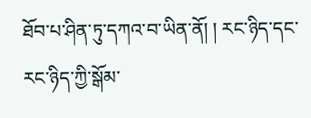ཐོབ་པ་ཤིན་ཏུ་དཀའ་བ་ཡིན་ནོ། ། རང་ཉིད་དང་རང་ཉིད་ཀྱི་སྒོམ་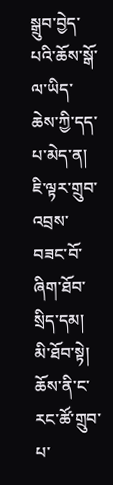སྒྲུབ་བྱེད་པའི་ཆོས་སྒོ་ལ་ཡིད་ཆེས་ཀྱི་དད་པ་མེད་ན། ཇི་ལྟར་གྲུབ་འབྲས་བཟང་བོ་ཞིག་ཐོབ་སྲིད་དམ། མི་ཐོབ་སྟེ། ཆོས་ནི་ང་རང་ཚོ་གྲུབ་པ་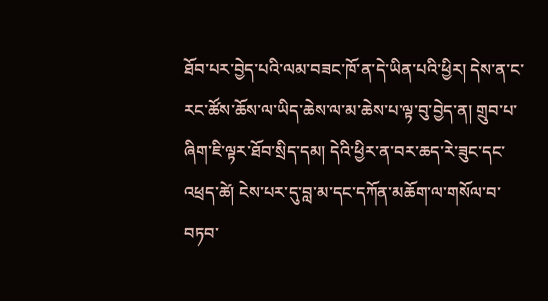ཐོབ་པར་བྱེད་པའི་ལམ་བཟང་ཁོ་ན་དེ་ཡིན་པའི་ཕྱིར། དེས་ན་ང་རང་ཚོས་ཆོས་ལ་ཡིད་ཆེས་ལ་མ་ཆེས་པ་ལྟ་བུ་བྱེད་ན། གྲུབ་པ་ཞིག་ཇི་ལྟར་ཐོབ་སྲིད་དམ། དེའི་ཕྱིར་ན་བར་ཆད་རེ་ཟུང་དང་འཕྲད་ཚེ། ངེས་པར་དུ་བླ་མ་དང་དཀོན་མཆོག་ལ་གསོལ་བ་བཏབ་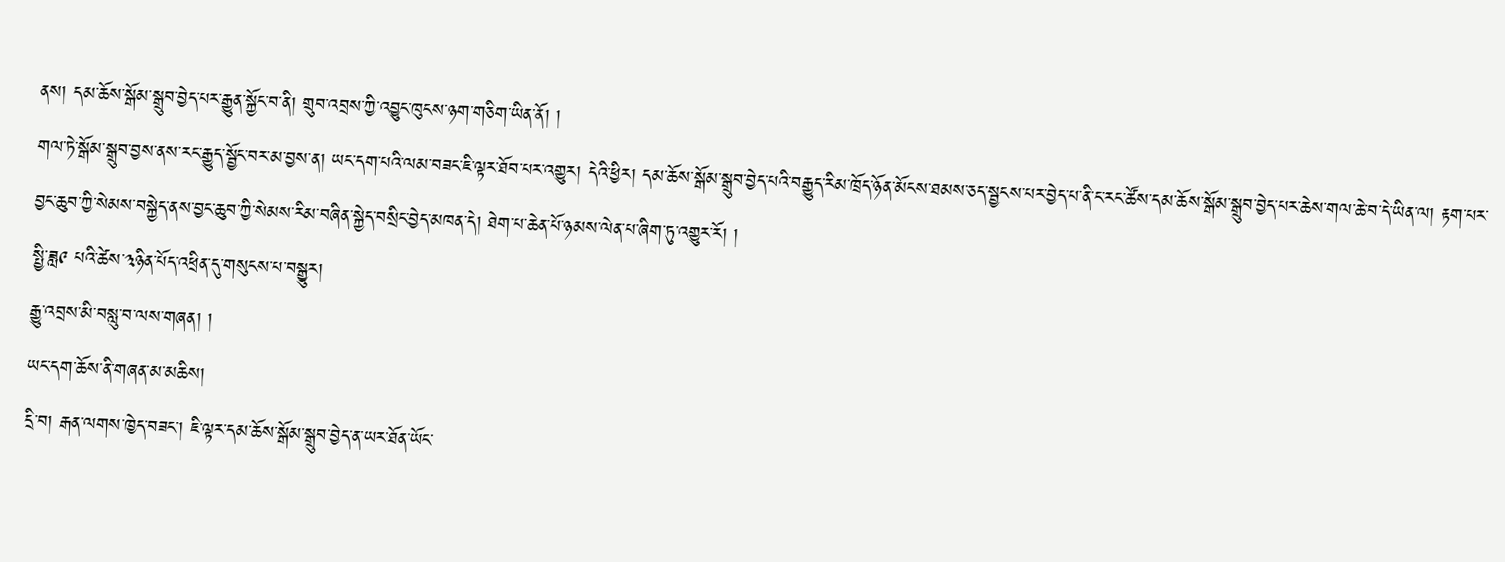ནས། དམ་ཆོས་སྒོམ་སྒྲུབ་བྱེད་པར་རྒྱུན་སྐྱོང་བ་ནི། གྲུབ་འབྲས་ཀྱི་འབྱུང་ཁུངས་ཉག་གཅིག་ཡིན་ནོ། །
གལ་ཏེ་སྒོམ་སྒྲུབ་བྱས་ནས་རང་རྒྱུད་སྦྱོང་བར་མ་བྱས་ན། ཡང་དག་པའི་ལམ་བཟང་ཇི་ལྟར་ཐོབ་པར་འགྱུར། དེའི་ཕྱིར། དམ་ཆོས་སྒོམ་སྒྲུབ་བྱེད་པའི་བརྒྱུད་རིམ་ཁྲོད་ཉོན་མོངས་ཐམས་ཅད་སྦྱངས་པར་བྱེད་པ་ནི་ང་རང་ཚོས་དམ་ཆོས་སྒོམ་སྒྲུབ་བྱེད་པར་ཆེས་གལ་ཆེ་བ་དེ་ཡིན་ལ། རྟག་པར་བྱང་ཆུབ་ཀྱི་སེམས་བསྐྱེད་ནས་བྱང་ཆུབ་ཀྱི་སེམས་རིམ་བཞིན་སྐྱེད་བསྲིང་བྱེད་མཁན་དེ། ཐེག་པ་ཆེན་པོ་ཉམས་ལེན་པ་ཞིག་ཏུ་འགྱུར་རོ། །
སྤྱི་ཟླ༩ པའི་ཚེས་༣ཉིན་པོད་འཕྲིན་དུ་གསུངས་པ་བསྒྱུར།
རྒྱུ་འབྲས་མི་བསླུ་བ་ལས་གཞན། །
ཡང་དག་ཆོས་ནི་གཞན་མ་མཆིས།
དྲི་བ། རྒན་ལགས་ཁྱེད་བཟང་། ཇི་ལྟར་དམ་ཆོས་སྒོམ་སྒྲུབ་བྱེད་ན་ཡར་ཐོན་ཡོང་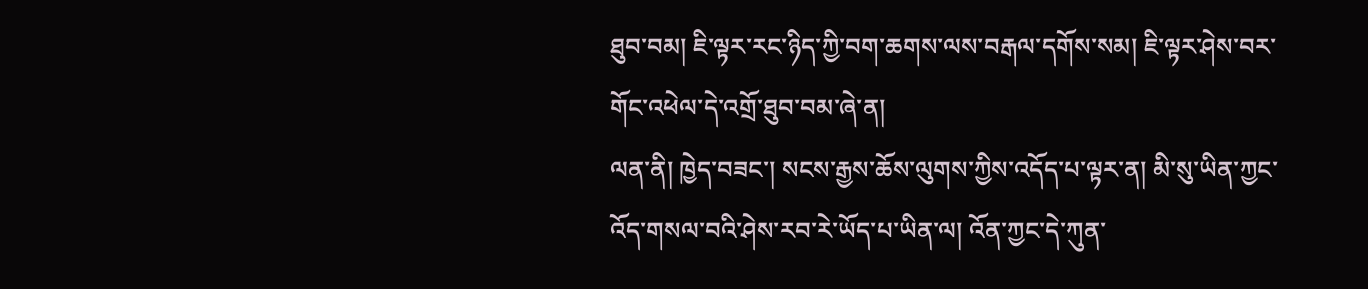ཐུབ་བམ། ཇི་ལྟར་རང་ཉིད་ཀྱི་བག་ཆགས་ལས་བརྒལ་དགོས་སམ། ཇི་ལྟར་ཤེས་བར་གོང་འཕེལ་དེ་འགྲོ་ཐུབ་བམ་ཞེ་ན།
ལན་ནི། ཁྱེད་བཟང་། སངས་རྒྱས་ཆོས་ལུགས་ཀྱིས་འདོད་པ་ལྟར་ན། མི་སུ་ཡིན་ཀྱང་འོད་གསལ་བའི་ཤེས་རབ་རེ་ཡོད་པ་ཡིན་ལ། འོན་ཀྱང་དེ་ཀུན་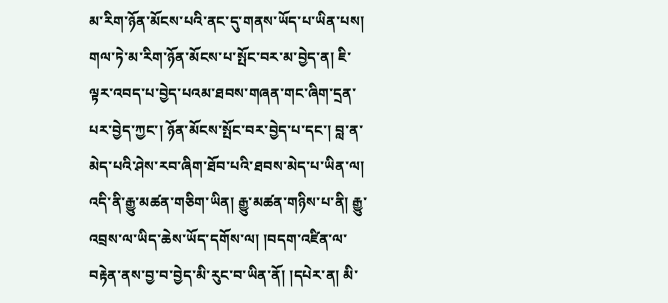མ་རིག་ཉོན་མོངས་པའི་ནང་དུ་གནས་ཡོད་པ་ཡིན་པས། གལ་ཏེ་མ་རིག་ཉོན་མོངས་པ་སྤོང་བར་མ་བྱེད་ན། ཇི་ལྟར་འབད་པ་བྱེད་པའམ་ཐབས་གཞན་གང་ཞིག་དྲན་པར་བྱེད་ཀྱང་། ཉོན་མོངས་སྤོང་བར་བྱེད་པ་དང་། བླ་ན་མེད་པའི་ཤེས་རབ་ཞིག་ཐོབ་པའི་ཐབས་མེད་པ་ཡིན་ལ། འདི་ནི་རྒྱུ་མཚན་གཅིག་ཡིན། རྒྱུ་མཚན་གཉིས་པ་ནི། རྒྱུ་འབྲས་ལ་ཡིད་ཆེས་ཡོད་དགོས་ལ། །བདག་འཛིན་ལ་བརྟེན་ནས་བྱ་བ་བྱེད་མི་རུང་བ་ཡིན་ནོ། །དཔེར་ན། མི་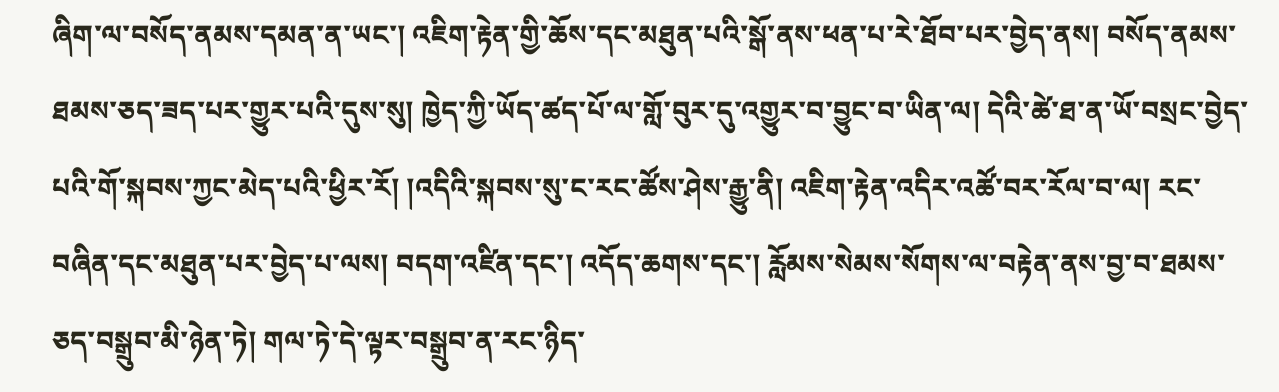ཞིག་ལ་བསོད་ནམས་དམན་ན་ཡང་། འཇིག་རྟེན་གྱི་ཆོས་དང་མཐུན་པའི་སྒོ་ནས་ཕན་པ་རེ་ཐོབ་པར་བྱེད་ནས། བསོད་ནམས་ཐམས་ཅད་ཟད་པར་གྱུར་པའི་དུས་སུ། ཁྱེད་ཀྱི་ཡོད་ཚད་པོ་ལ་གློ་བུར་དུ་འགྱུར་བ་བྱུང་བ་ཡིན་ལ། དེའི་ཚེ་ཐ་ན་ཡོ་བསྲང་བྱེད་པའི་གོ་སྐབས་ཀྱང་མེད་པའི་ཕྱིར་རོ། །འདིའི་སྐབས་སུ་ང་རང་ཚོས་ཤེས་རྒྱུ་ནི། འཇིག་རྟེན་འདིར་འཚོ་བར་རོལ་བ་ལ། རང་བཞིན་དང་མཐུན་པར་བྱེད་པ་ལས། བདག་འཛིན་དང་། འདོད་ཆགས་དང་། རློམས་སེམས་སོགས་ལ་བརྟེན་ནས་བྱ་བ་ཐམས་ཅད་བསྒྲུབ་མི་ཉེན་ཏེ། གལ་ཏེ་དེ་ལྟར་བསྒྲུབ་ན་རང་ཉིད་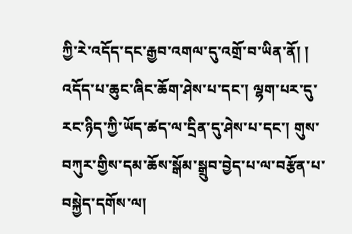ཀྱི་རེ་འདོད་དང་རྒྱབ་འགལ་དུ་འགྲོ་བ་ཡིན་ནོ། །
འདོད་པ་ཆུང་ཞིང་ཆོག་ཤེས་པ་དང་། ལྷག་པར་དུ་རང་ཉིད་ཀྱི་ཡོད་ཚད་ལ་དྲིན་དུ་ཤེས་པ་དང་། གུས་བཀུར་གྱིས་དམ་ཆོས་སྒོམ་སྒྲུབ་བྱེད་པ་ལ་བརྩོན་པ་བསྐྱེད་དགོས་ལ།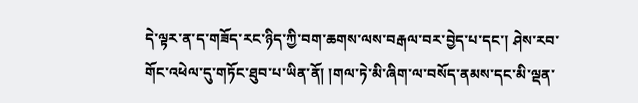དེ་ལྟར་ན་ད་གཟོད་རང་ཉིད་ཀྱི་བག་ཆགས་ལས་བརྒལ་བར་བྱེད་པ་དང་། ཤེས་རབ་གོང་འཕེལ་དུ་གཏོང་ཐུབ་པ་ཡིན་ནོ། །གལ་ཏེ་མི་ཞིག་ལ་བསོད་ནམས་དང་མི་ལྡན་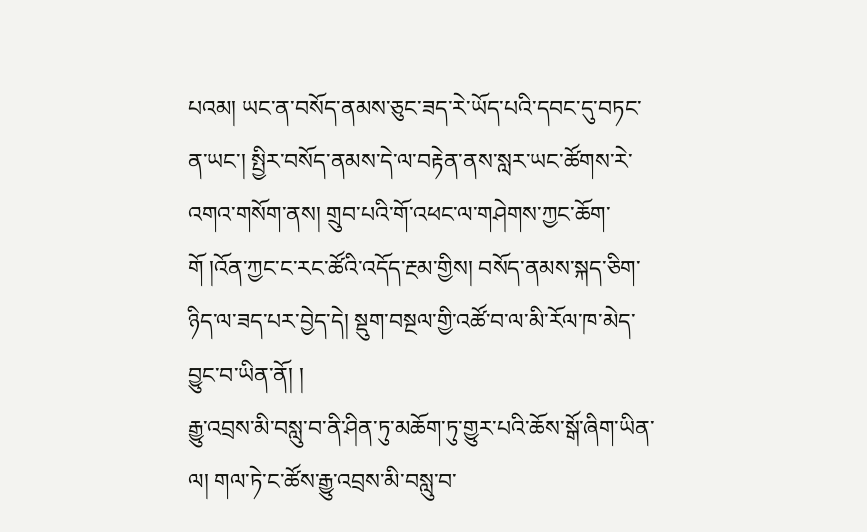པའམ། ཡང་ན་བསོད་ནམས་ཅུང་ཟད་རེ་ཡོད་པའི་དབང་དུ་བཏང་ན་ཡང་། སྤྱིར་བསོད་ནམས་དེ་ལ་བརྟེན་ནས་སླར་ཡང་ཚོགས་རེ་འགའ་གསོག་ནས། གྲུབ་པའི་གོ་འཕང་ལ་གཤེགས་ཀྱང་ཆོག་གོ །འོན་ཀྱང་ང་རང་ཚོའི་འདོད་རྔམ་གྱིས། བསོད་ནམས་སྐད་ཅིག་ཉིད་ལ་ཟད་པར་བྱེད་དེ། སྡུག་བསྔལ་གྱི་འཚོ་བ་ལ་མི་རོལ་ཁ་མེད་བྱུང་བ་ཡིན་ནོ། །
རྒྱུ་འབྲས་མི་བསླུ་བ་ནི་ཤིན་ཏུ་མཆོག་ཏུ་གྱུར་པའི་ཆོས་སྒོ་ཞིག་ཡིན་ལ། གལ་ཏེ་ང་ཚོས་རྒྱུ་འབྲས་མི་བསླུ་བ་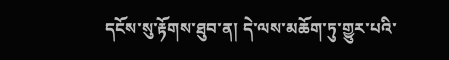དངོས་སུ་རྟོགས་ཐུབ་ན། དེ་ལས་མཆོག་ཏུ་གྱུར་པའི་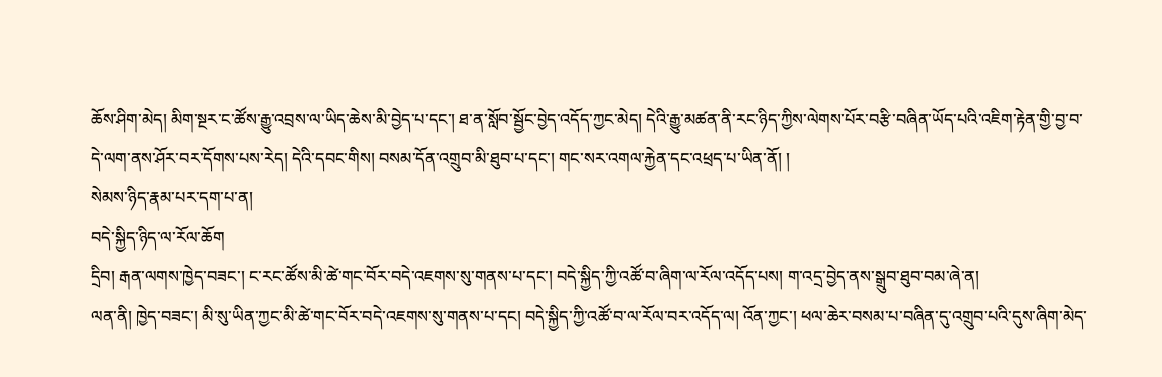ཆོས་ཤིག་མེད། མིག་སྔར་ང་ཚོས་རྒྱུ་འབྲས་ལ་ཡིད་ཆེས་མི་བྱེད་པ་དང་། ཐ་ན་སློབ་སྦྱོང་བྱེད་འདོད་ཀྱང་མེད། དེའི་རྒྱུ་མཚན་ནི་རང་ཉིད་ཀྱིས་ལེགས་པོར་བརྩི་བཞིན་ཡོད་པའི་འཇིག་རྟེན་གྱི་བྱ་བ་དེ་ལག་ནས་ཤོར་བར་དོགས་པས་རེད། དེའི་དབང་གིས། བསམ་དོན་འགྲུབ་མི་ཐུབ་པ་དང་། གང་སར་འགལ་རྐྱེན་དང་འཕྲད་པ་ཡིན་ནོ། །
སེམས་ཉིད་རྣམ་པར་དག་པ་ན།
བདེ་སྐྱིད་ཉིད་ལ་རོལ་ཆོག
དྲིབ། རྒན་ལགས་ཁྱེད་བཟང་། ང་རང་ཚོས་མི་ཚེ་གང་བོར་བདེ་འཇགས་སུ་གནས་པ་དང་། བདེ་སྐྱིད་ཀྱི་འཚོ་བ་ཞིག་ལ་རོལ་འདོད་པས། ག་འདྲ་བྱེད་ནས་སྒྲུབ་ཐུབ་བམ་ཞེ་ན།
ལན་ནི། ཁྱེད་བཟང་། མི་སུ་ཡིན་ཀྱང་མི་ཚེ་གང་བོར་བདེ་འཇགས་སུ་གནས་པ་དང། བདེ་སྐྱིད་ཀྱི་འཚོ་བ་ལ་རོལ་བར་འདོད་ལ། འོན་ཀྱང་། ཕལ་ཆེར་བསམ་པ་བཞིན་དུ་འགྲུབ་པའི་དུས་ཞིག་མེད་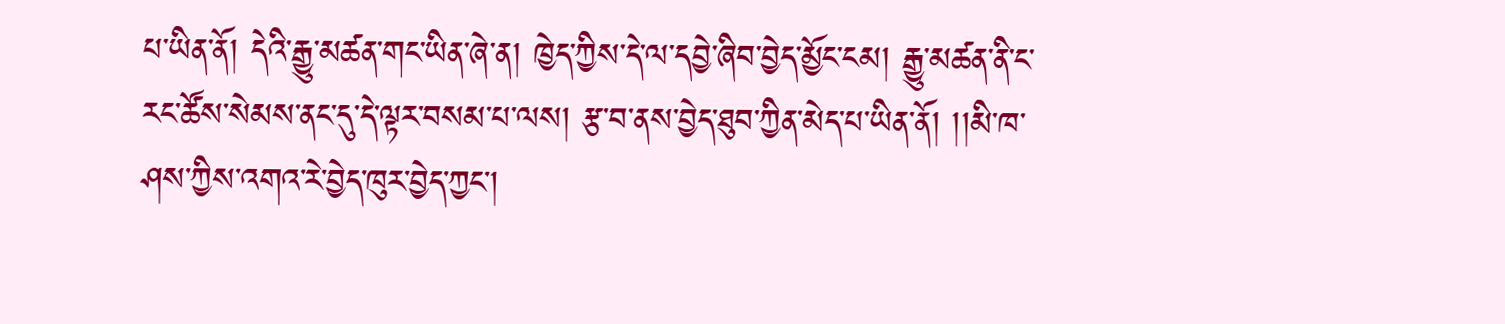པ་ཡིན་ནོ། དེའི་རྒྱུ་མཚན་གང་ཡིན་ཞེ་ན། ཁྱེད་ཀྱིས་དེ་ལ་དབྱེ་ཞིབ་བྱེད་མྱོང་ངམ། རྒྱུ་མཚན་ནི་ང་རང་ཚོས་སེམས་ནང་དུ་དེ་ལྟར་བསམ་པ་ལས། རྩ་བ་ནས་བྱེད་ཐུབ་ཀྱིན་མེད་པ་ཡིན་ནོ། །།མི་ཁ་ཤས་ཀྱིས་འགའ་རེ་བྱེད་ཁུར་བྱེད་ཀྱང་།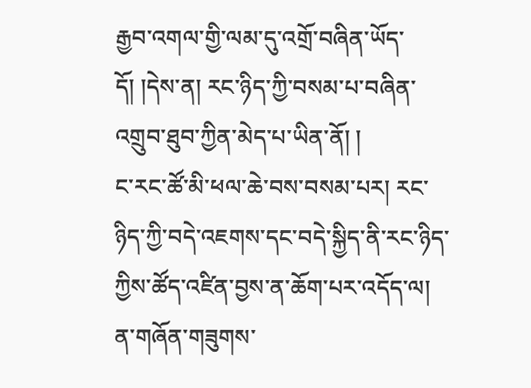རྒྱབ་འགལ་གྱི་ལམ་དུ་འགྲོ་བཞིན་ཡོད་དོ། །དེས་ན། རང་ཉིད་ཀྱི་བསམ་པ་བཞིན་འགྲུབ་ཐུབ་ཀྱིན་མེད་པ་ཡིན་ནོ། །
ང་རང་ཚོ་མི་ཕལ་ཆེ་བས་བསམ་པར། རང་ཉིད་ཀྱི་བདེ་འཇགས་དང་བདེ་སྐྱིད་ནི་རང་ཉིད་ཀྱིས་ཚོད་འཛིན་བྱས་ན་ཆོག་པར་འདོད་ལ། ན་གཞོན་གཟུགས་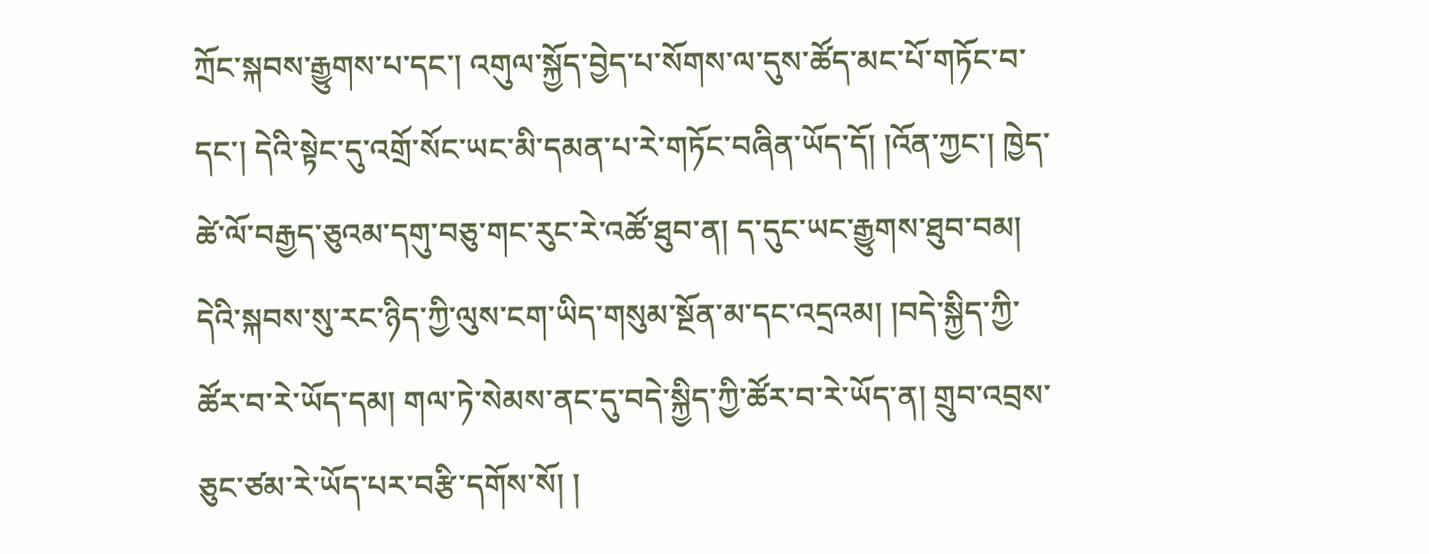ཀྲོང་སྐབས་རྒྱུགས་པ་དང་། འགུལ་སྐྱོད་བྱེད་པ་སོགས་ལ་དུས་ཚོད་མང་པོ་གཏོང་བ་དང་། དེའི་སྟེང་དུ་འགྲོ་སོང་ཡང་མི་དམན་པ་རེ་གཏོང་བཞིན་ཡོད་དོ། །འོན་ཀྱང་། ཁྱེད་ཚེ་ལོ་བརྒྱད་ཅུའམ་དགུ་བཅུ་གང་རུང་རེ་འཚོ་ཐུབ་ན། ད་དུང་ཡང་རྒྱུགས་ཐུབ་བམ། དེའི་སྐབས་སུ་རང་ཉིད་ཀྱི་ལུས་ངག་ཡིད་གསུམ་སྔོན་མ་དང་འདྲའམ། །བདེ་སྐྱིད་ཀྱི་ཚོར་བ་རེ་ཡོད་དམ། གལ་ཏེ་སེམས་ནང་དུ་བདེ་སྐྱིད་ཀྱི་ཚོར་བ་རེ་ཡོད་ན། གྲུབ་འབྲས་ཅུང་ཙམ་རེ་ཡོད་པར་བརྩི་དགོས་སོ། །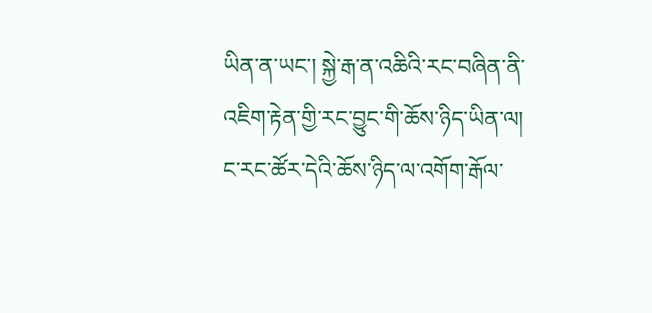ཡིན་ན་ཡང་། སྐྱེ་རྒ་ན་འཆིའི་རང་བཞིན་ནི་འཇིག་རྟེན་གྱི་རང་བྱུང་གི་ཆོས་ཉིད་ཡིན་ལ། ང་རང་ཚོར་དེའི་ཆོས་ཉིད་ལ་འགོག་རྒོལ་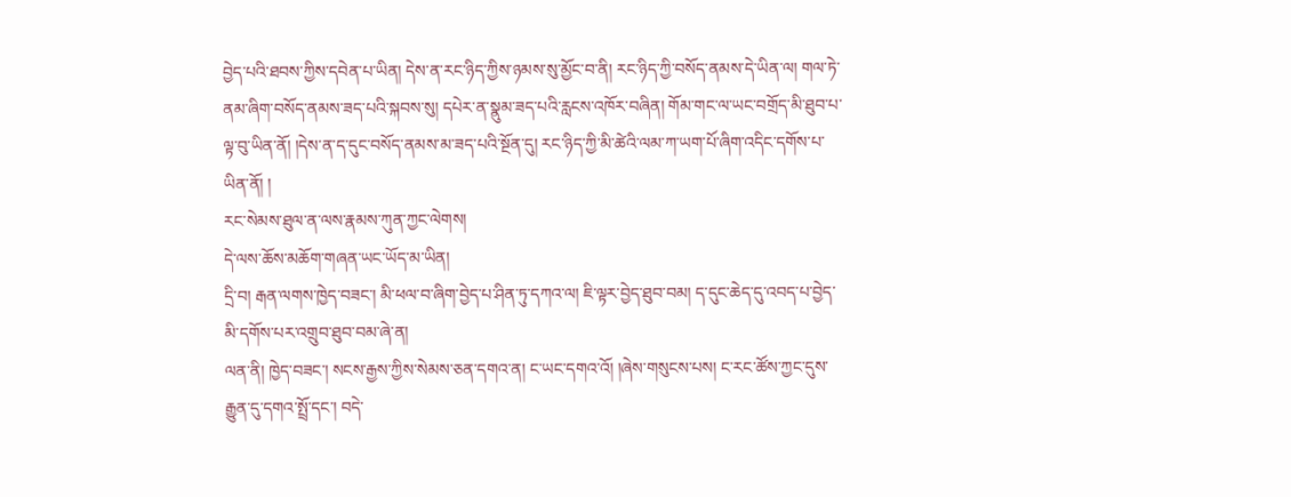བྱེད་པའི་ཐབས་ཀྱིས་དབེན་པ་ཡིན། དེས་ན་རང་ཉིད་ཀྱིས་ཉམས་སུ་མྱོང་བ་ནི། རང་ཉིད་ཀྱི་བསོད་ནམས་དེ་ཡིན་ལ། གལ་ཏེ་ནམ་ཞིག་བསོད་ནམས་ཟད་པའི་སྐབས་སུ། དཔེར་ན་སྣུམ་ཟད་པའི་རླངས་འཁོར་བཞིན། གོམ་གང་ལ་ཡང་བགྲོད་མི་ཐུབ་པ་ལྟ་བུ་ཡིན་ནོ། །དེས་ན་ད་དུང་བསོད་ནམས་མ་ཟད་པའི་སྔོན་དུ། རང་ཉིད་ཀྱི་མི་ཚེའི་ལམ་ཀ་ཡག་པོ་ཞིག་འདིང་དགོས་པ་ཡིན་ནོ། །
རང་སེམས་ཐུལ་ན་ལས་རྣམས་ཀུན་ཀྱང་ལེགས།
དེ་ལས་ཆོས་མཆོག་གཞན་ཡང་ཡོད་མ་ཡིན།
དྲི་བ། རྒན་ལགས་ཁྱེད་བཟང་། མི་ཕལ་བ་ཞིག་བྱེད་པ་ཤིན་ཏུ་དཀའ་ལ། ཇི་ལྟར་བྱེད་ཐུབ་བམ། ད་དུང་ཆེད་དུ་འབད་པ་བྱེད་མི་དགོས་པར་འགྲུབ་ཐུབ་བམ་ཞེ་ན།
ལན་ནི། ཁྱེད་བཟང་། སངས་རྒྱས་ཀྱིས་སེམས་ཅན་དགའ་ན། ང་ཡང་དགའ་འོ། །ཞེས་གསུངས་པས། ང་རང་ཚོས་ཀྱང་དུས་རྒྱུན་དུ་དགའ་སྤྲོ་དང་། བདེ་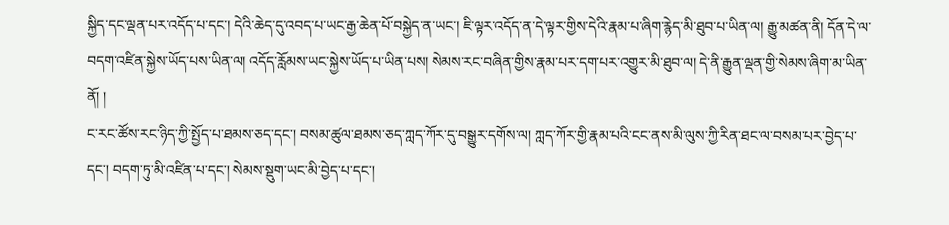སྐྱིད་དང་ལྡན་པར་འདོད་པ་དང་། དེའི་ཆེད་དུ་འབད་པ་ཡང་རྒྱ་ཆེན་པོ་བསྐྱེད་ན་ཡང་། ཇི་ལྟར་འདོད་ན་དེ་ལྟར་གྱིས་དེའི་རྣམ་པ་ཞིག་རྙེད་མི་ཐུབ་པ་ཡིན་ལ། རྒྱུ་མཚན་ནི། དོན་དེ་ལ་བདག་འཛིན་སྐྱེས་ཡོད་པས་ཡིན་ལ། འདོད་རློམས་ཡང་སྐྱེས་ཡོད་པ་ཡིན་པས། སེམས་རང་བཞིན་གྱིས་རྣམ་པར་དག་པར་འགྱུར་མི་ཐུབ་ལ། དེ་ནི་རྒྱུན་ལྡན་གྱི་སེམས་ཞིག་མ་ཡིན་ནོ། །
ང་རང་ཚོས་རང་ཉིད་ཀྱི་སྤྱོད་པ་ཐམས་ཅད་དང་། བསམ་ཚུལ་ཐམས་ཅད་ཀླད་ཀོར་དུ་བསྒྱུར་དགོས་ལ། ཀླད་ཀོར་གྱི་རྣམ་པའི་ངང་ནས་མི་ལུས་ཀྱི་རིན་ཐང་ལ་བསམ་པར་བྱེད་པ་དང་། བདག་ཏུ་མི་འཛིན་པ་དང་། སེམས་སྡུག་ཡང་མི་བྱེད་པ་དང་།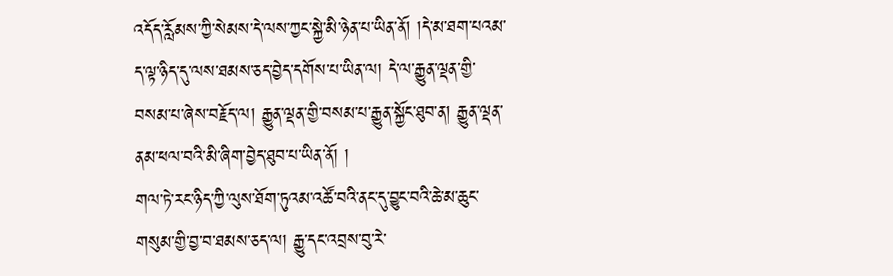འདོད་རློམས་ཀྱི་སེམས་དེ་ལས་ཀྱང་སྐྱེ་མི་ཉེན་པ་ཡིན་ནོ། །དེ་མ་ཐག་པའམ་ད་ལྟ་ཉིད་དུ་ལས་ཐམས་ཅད་བྱེད་དགོས་པ་ཡིན་ལ། དེ་ལ་རྒྱུན་ལྡན་གྱི་བསམ་པ་ཞེས་བརྗོད་ལ། རྒྱུན་ལྡན་གྱི་བསམ་པ་རྒྱུན་སྐྱོང་ཐུབ་ན། རྒྱུན་ལྡན་ནམ་ཕལ་བའི་མི་ཞིག་བྱེད་ཐུབ་པ་ཡིན་ནོ། །
གལ་ཏེ་རང་ཉིད་ཀྱི་ལུས་ཐོག་ཏུའམ་འཚོ་བའི་ནང་དུ་བྱུང་བའི་ཆེ་མ་ཆུང་གསུམ་གྱི་བྱ་བ་ཐམས་ཅད་ལ། རྒྱུ་དང་འབྲས་བུ་རེ་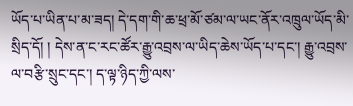ཡོད་པ་ཡིན་པ་མ་ཟད། དེ་དག་གི་ཆ་ཕྲ་མོ་ཙམ་ལ་ཡང་ནོར་འཁྲུལ་ཡོད་མི་སྲིད་དོ། ། དེས་ན་ང་རང་ཚོར་རྒྱུ་འབྲས་ལ་ཡིད་ཆེས་ཡོད་པ་དང་། རྒྱུ་འབྲས་ལ་བརྩི་སྲུང་དང་། ད་ལྟ་ཉིད་ཀྱི་ལས་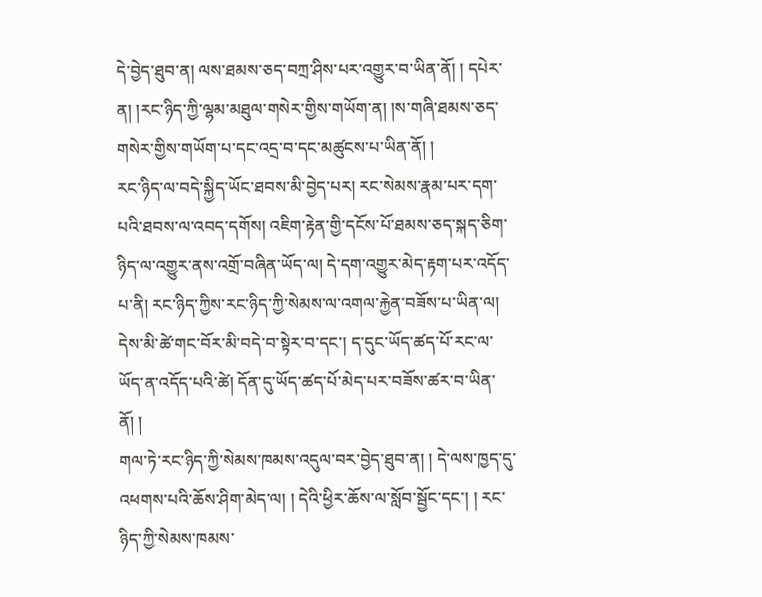དེ་བྱེད་ཐུབ་ན། ལས་ཐམས་ཅད་བཀྲ་ཤིས་པར་འགྱུར་བ་ཡིན་ནོ། ། དཔེར་ན། །རང་ཉིད་ཀྱི་ལྷམ་མཐུལ་གསེར་གྱིས་གཡོག་ན། །ས་གཞི་ཐམས་ཅད་གསེར་གྱིས་གཡོག་པ་དང་འདྲ་བ་དང་མཚུངས་པ་ཡིན་ནོ། །
རང་ཉིད་ལ་བདེ་སྐྱིད་ཡོང་ཐབས་མི་བྱེད་པར། རང་སེམས་རྣམ་པར་དག་པའི་ཐབས་ལ་འབད་དགོས། འཇིག་རྟེན་གྱི་དངོས་པོ་ཐམས་ཅད་སྐད་ཅིག་ཉིད་ལ་འགྱུར་ནས་འགྲོ་བཞིན་ཡོད་ལ། དེ་དག་འགྱུར་མེད་རྟག་པར་འདོད་པ་ནི། རང་ཉིད་ཀྱིས་རང་ཉིད་ཀྱི་སེམས་ལ་འགལ་རྐྱེན་བཟོས་པ་ཡིན་ལ། དེས་མི་ཚེ་གང་བོར་མི་བདེ་བ་སྟེར་བ་དང་། ད་དུང་ཡོད་ཚད་པོ་རང་ལ་ཡོད་ན་འདོད་པའི་ཚེ། དོན་དུ་ཡོད་ཚད་པོ་མེད་པར་བཟོས་ཚར་བ་ཡིན་ནོ། །
གལ་ཏེ་རང་ཉིད་ཀྱི་སེམས་ཁམས་འདུལ་བར་བྱེད་ཐུབ་ན། ། དེ་ལས་ཁྱད་དུ་འཕགས་པའི་ཆོས་ཤིག་མེད་ལ། ། དེའི་ཕྱིར་ཆོས་ལ་སློབ་སྦྱོང་དང་། ། རང་ཉིད་ཀྱི་སེམས་ཁམས་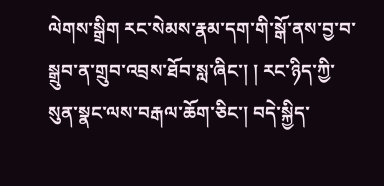ལེགས་སྒྲིག རང་སེམས་རྣམ་དག་གི་སྒོ་ནས་བྱ་བ་སྒྲུབ་ན་གྲུབ་འབྲས་ཐོབ་སླ་ཞིང་། ། རང་ཉིད་ཀྱི་སུན་སྣང་ལས་བརྒལ་ཆོག་ཅིང་། བདེ་སྐྱིད་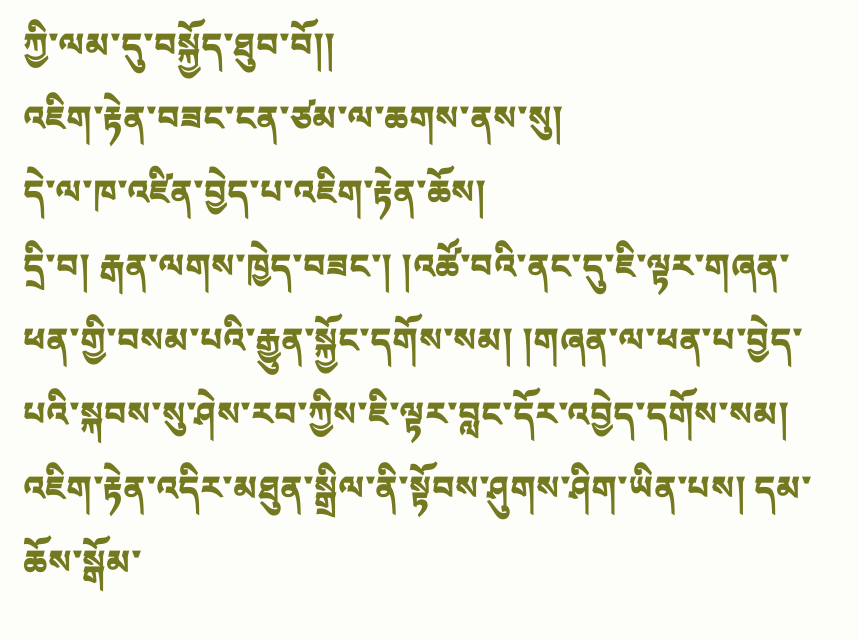ཀྱི་ལམ་དུ་བསྐྱོད་ཐུབ་བོ།།
འཇིག་རྟེན་བཟང་ངན་ཙམ་ལ་ཆགས་ནས་སུ།
དེ་ལ་ཁ་འཛིན་བྱེད་པ་འཇིག་རྟེན་ཆོས།
དྲི་བ། རྒན་ལགས་ཁྱེད་བཟང་། །འཚོ་བའི་ནང་དུ་ཇི་ལྟར་གཞན་ཕན་གྱི་བསམ་པའི་རྒྱུན་སྐྱོང་དགོས་སམ། །གཞན་ལ་ཕན་པ་བྱེད་པའི་སྐབས་སུ་ཤེས་རབ་ཀྱིས་ཇི་ལྟར་བླང་དོར་འབྱེད་དགོས་སམ། འཇིག་རྟེན་འདིར་མཐུན་སྒྲིལ་ནི་སྟོབས་ཤུགས་ཤིག་ཡིན་པས། དམ་ཆོས་སྒོམ་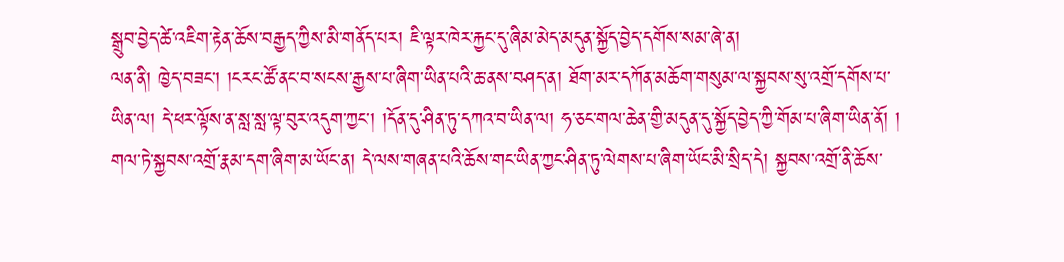སྒྲུབ་བྱེད་ཚེ་འཇིག་རྟེན་ཆོས་བརྒྱད་ཀྱིས་མི་གནོད་པར། ཇི་ལྟར་ཁེར་རྐྱང་དུ་ཞིམ་མེད་མདུན་སྐྱོད་བྱེད་དགོས་སམ་ཞེ་ན།
ལན་ནི། ཁྱེད་བཟང་། །ངརང་ཚོ་ནང་བ་སངས་རྒྱས་པ་ཞིག་ཡིན་པའི་ཆ་ནས་བཤད་ན། ཐོག་མར་དཀོན་མཆོག་གསུམ་ལ་སྐྱབས་སུ་འགྲོ་དགོས་པ་ཡིན་ལ། དེ་ཕར་ལྟོས་ན་སླ་སླ་ལྟ་བུར་འདུག་ཀྱང་། །དོན་དུ་ཤིན་ཏུ་དཀའ་བ་ཡིན་ལ། ཧ་ཅང་གལ་ཆེན་གྱི་མདུན་དུ་སྐྱོད་བྱེད་ཀྱི་གོམ་པ་ཞིག་ཡིན་ནོ། ། གལ་ཏེ་སྐྱབས་འགྲོ་རྣམ་དག་ཞིག་མ་ཡོང་ན། དེ་ལས་གཞན་པའི་ཆོས་གང་ཡིན་ཀྱང་ཤིན་ཏུ་ལེགས་པ་ཞིག་ཡོང་མི་སྲིད་དེ། སྐྱབས་འགྲོ་ནི་ཆོས་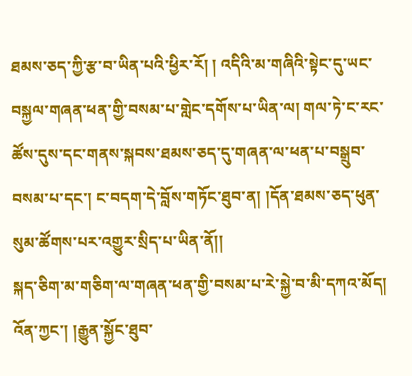ཐམས་ཅད་ཀྱི་རྩ་བ་ཡིན་པའི་ཕྱིར་རོ། ། འདིའི་མ་གཞིའི་སྟེང་དུ་ཡང་བསྐྱལ་གཞན་ཕན་གྱི་བསམ་པ་གླེང་དགོས་པ་ཡིན་ལ། གལ་ཏེ་ང་རང་ཚོས་དུས་དང་གནས་སྐབས་ཐམས་ཅད་དུ་གཞན་ལ་ཕན་པ་བསྒྲུབ་བསམ་པ་དང་། ང་བདག་དེ་བློས་གཏོང་ཐུབ་ན། །དོན་ཐམས་ཅད་ཕུན་སུམ་ཚོགས་པར་འགྱུར་སྲིད་པ་ཡིན་ནོ།།
སྐད་ཅིག་མ་གཅིག་ལ་གཞན་ཕན་གྱི་བསམ་པ་རེ་སྐྱེ་བ་མི་དཀའ་མོད། འོན་ཀྱང་། །རྒྱུན་སྐྱོང་ཐུབ་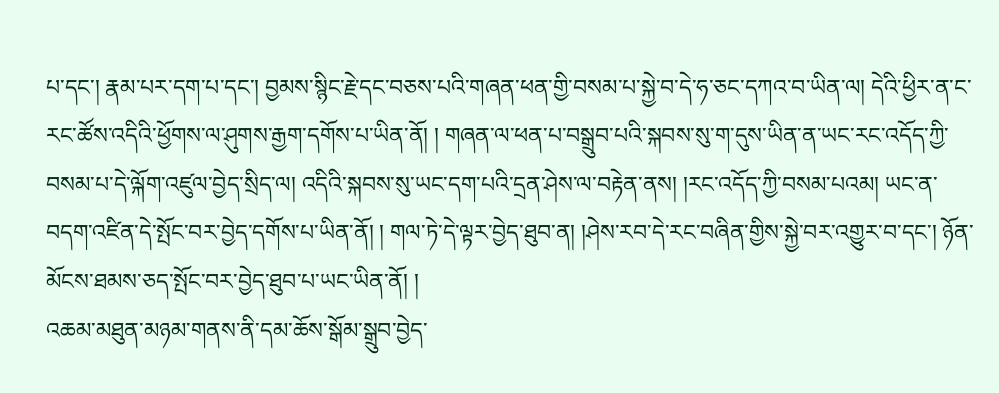པ་དང་། རྣམ་པར་དག་པ་དང་། བྱམས་སྙིང་རྗེ་དང་བཅས་པའི་གཞན་ཕན་གྱི་བསམ་པ་སྐྱེ་བ་དེ་ཧ་ཅང་དཀའ་བ་ཡིན་ལ། དེའི་ཕྱིར་ན་ང་རང་ཚོས་འདིའི་ཕྱོགས་ལ་ཤུགས་རྒྱག་དགོས་པ་ཡིན་ནོ། ། གཞན་ལ་ཕན་པ་བསྒྲུབ་པའི་སྐབས་སུ་ག་དུས་ཡིན་ན་ཡང་རང་འདོད་ཀྱི་བསམ་པ་དེ་ལྐོག་འཛུལ་བྱེད་སྲིད་ལ། འདིའི་སྐབས་སུ་ཡང་དག་པའི་དྲན་ཤེས་ལ་བརྟེན་ནས། །རང་འདོད་ཀྱི་བསམ་པའམ། ཡང་ན་བདག་འཛིན་དེ་སྤོང་བར་བྱེད་དགོས་པ་ཡིན་ནོ། ། གལ་ཏེ་དེ་ལྟར་བྱེད་ཐུབ་ན། །ཤེས་རབ་དེ་རང་བཞིན་གྱིས་སྐྱེ་བར་འགྱུར་བ་དང་། ཉོན་མོངས་ཐམས་ཅད་སྤོང་བར་བྱེད་ཐུབ་པ་ཡང་ཡིན་ནོ། །
འཆམ་མཐུན་མཉམ་གནས་ནི་དམ་ཆོས་སྒོམ་སྒྲུབ་བྱེད་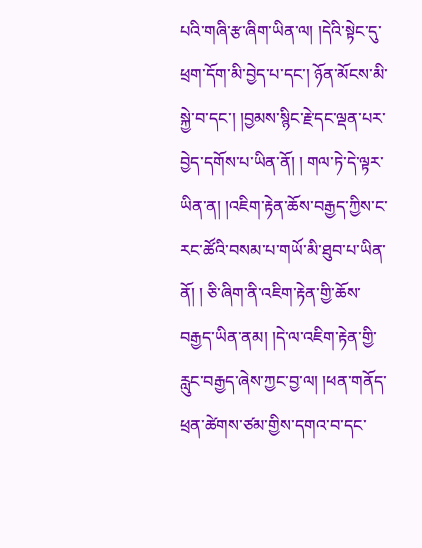པའི་གཞི་རྩ་ཞིག་ཡིན་ལ། །དེའི་སྟེང་དུ་ཕྲག་དོག་མི་བྱེད་པ་དང་། ཉོན་མོངས་མི་སྐྱེ་བ་དང་། །བྱམས་སྙིང་རྗེ་དང་ལྡན་པར་བྱེད་དགོས་པ་ཡིན་ནོ། ། གལ་ཏེ་དེ་ལྟར་ཡིན་ན། །འཇིག་རྟེན་ཆོས་བརྒྱད་ཀྱིས་ང་རང་ཚོའི་བསམ་པ་གཡོ་མི་ཐུབ་པ་ཡིན་ནོ། ། ཅི་ཞིག་ནི་འཇིག་རྟེན་གྱི་ཆོས་བརྒྱད་ཡིན་ནམ། །དེ་ལ་འཇིག་རྟེན་གྱི་རླུང་བརྒྱད་ཞེས་ཀྱང་བྱ་ལ། །ཕན་གནོད་ཕྲན་ཚེགས་ཙམ་གྱིས་དགའ་བ་དང་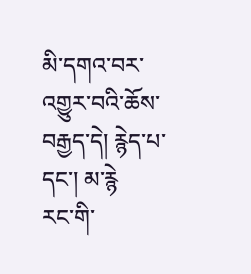མི་དགའ་བར་འགྱུར་བའི་ཆོས་བརྒྱད་དེ། རྙེད་པ་དང་། མ་རྙེ
རང་གི་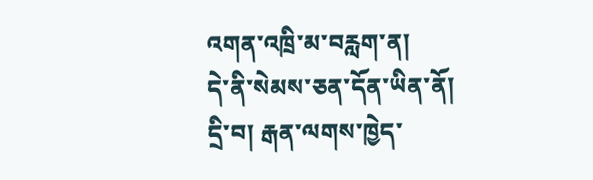འགན་འཁྲི་མ་བརླག་ན།
དེ་ནི་སེམས་ཅན་དོན་ཡིན་ནོ།
དྲི་བ། རྒན་ལགས་ཁྱེད་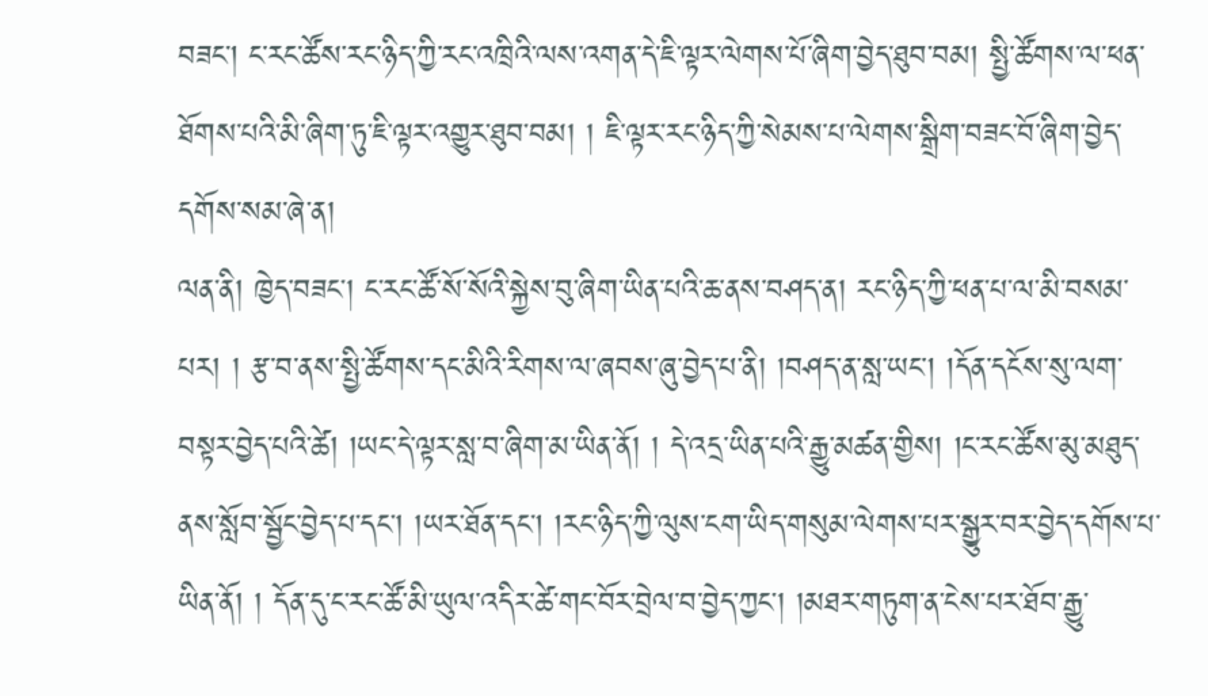བཟང་། ང་རང་ཚོས་རང་ཉིད་ཀྱི་རང་འཁྲིའི་ལས་འགན་དེ་ཇི་ལྟར་ལེགས་པོ་ཞིག་བྱེད་ཐུབ་བམ། སྤྱི་ཚོགས་ལ་ཕན་ཐོགས་པའི་མི་ཞིག་ཏུ་ཇི་ལྟར་འགྱུར་ཐུབ་བམ། ། ཇི་ལྟར་རང་ཉིད་ཀྱི་སེམས་པ་ལེགས་སྒྲིག་བཟང་བོ་ཞིག་བྱེད་དགོས་སམ་ཞེ་ན།
ལན་ནི། ཁྱེད་བཟང་། ང་རང་ཚོ་སོ་སོའི་སྐྱེས་བུ་ཞིག་ཡིན་པའི་ཆ་ནས་བཤད་ན། རང་ཉིད་ཀྱི་ཕན་པ་ལ་མི་བསམ་པར། ། རྩ་བ་ནས་སྤྱི་ཚོགས་དང་མིའི་རིགས་ལ་ཞབས་ཞུ་བྱེད་པ་ནི། །བཤད་ན་སླ་ཡང་། །དོན་དངོས་སུ་ལག་བསྟར་བྱེད་པའི་ཚེ། །ཡང་དེ་ལྟར་སླ་བ་ཞིག་མ་ཡིན་ནོ། ། དེ་འདྲ་ཡིན་པའི་རྒྱུ་མཚན་གྱིས། །ང་རང་ཚོས་མུ་མཐུད་ནས་སློབ་སྦྱོང་བྱེད་པ་དང་། །ཡར་ཐོན་དང་། །རང་ཉིད་ཀྱི་ལུས་ངག་ཡིད་གསུམ་ལེགས་པར་སྒྱུར་བར་བྱེད་དགོས་པ་ཡིན་ནོ། ། དོན་དུ་ང་རང་ཚོ་མི་ཡུལ་འདིར་ཚེ་གང་བོར་བྲེལ་བ་བྱེད་ཀྱང་། །མཐར་གཏུག་ན་ངེས་པར་ཐོབ་རྒྱུ་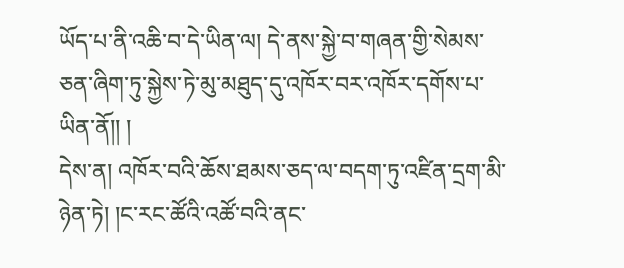ཡོད་པ་ནི་འཆི་བ་དེ་ཡིན་ལ། དེ་ནས་སྐྱེ་བ་གཞན་གྱི་སེམས་ཅན་ཞིག་ཏུ་སྐྱེས་ཏེ་མུ་མཐུད་དུ་འཁོར་བར་འཁོར་དགོས་པ་ཡིན་ནོ།། །
དེས་ན། འཁོར་བའི་ཆོས་ཐམས་ཅད་ལ་བདག་ཏུ་འཛིན་དྲག་མི་ཉེན་ཏེ། །ང་རང་ཚོའི་འཚོ་བའི་ནང་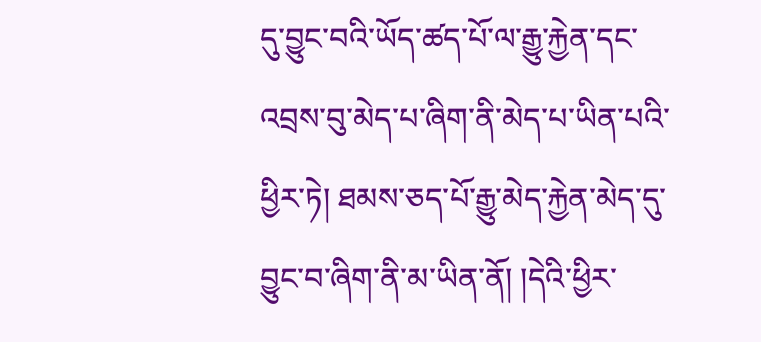དུ་བྱུང་བའི་ཡོད་ཚད་པོ་ལ་རྒྱུ་རྐྱེན་དང་འབྲས་བུ་མེད་པ་ཞིག་ནི་མེད་པ་ཡིན་པའི་ཕྱིར་ཏེ། ཐམས་ཅད་པོ་རྒྱུ་མེད་རྐྱེན་མེད་དུ་བྱུང་བ་ཞིག་ནི་མ་ཡིན་ནོ། །དེའི་ཕྱིར་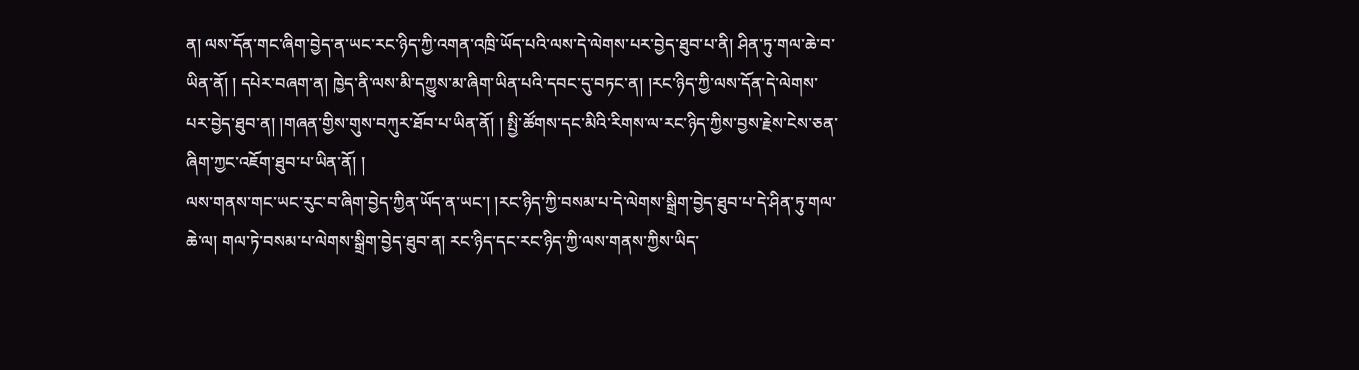ན། ལས་དོན་གང་ཞིག་བྱེད་ན་ཡང་རང་ཉིད་ཀྱི་འགན་འཁྲི་ཡོད་པའི་ལས་དེ་ལེགས་པར་བྱེད་ཐུབ་པ་ནི། ཤིན་ཏུ་གལ་ཆེ་བ་ཡིན་ནོ། ། དཔེར་བཞག་ན། ཁྱེད་ནི་ལས་མི་དཀྱུས་མ་ཞིག་ཡིན་པའི་དབང་དུ་བཏང་ན། །རང་ཉིད་ཀྱི་ལས་དོན་དེ་ལེགས་པར་བྱེད་ཐུབ་ན། །གཞན་གྱིས་གུས་བཀུར་ཐོབ་པ་ཡིན་ནོ། ། སྤྱི་ཚོགས་དང་མིའི་རིགས་ལ་རང་ཉིད་ཀྱིས་བྱས་རྗེས་ངེས་ཅན་ཞིག་ཀྱང་འཇོག་ཐུབ་པ་ཡིན་ནོ། །
ལས་གནས་གང་ཡང་རུང་བ་ཞིག་བྱེད་ཀྱིན་ཡོད་ན་ཡང་། །རང་ཉིད་ཀྱི་བསམ་པ་དེ་ལེགས་སྒྲིག་བྱེད་ཐུབ་པ་དེ་ཤིན་ཏུ་གལ་ཆེ་ལ། གལ་ཏེ་བསམ་པ་ལེགས་སྒྲིག་བྱེད་ཐུབ་ན། རང་ཉིད་དང་རང་ཉིད་ཀྱི་ལས་གནས་ཀྱིས་ཡིད་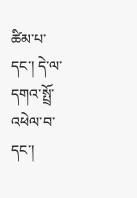ཚིམ་པ་དང་། དེ་ལ་དགའ་སྤྲོ་འཕེལ་བ་དང་།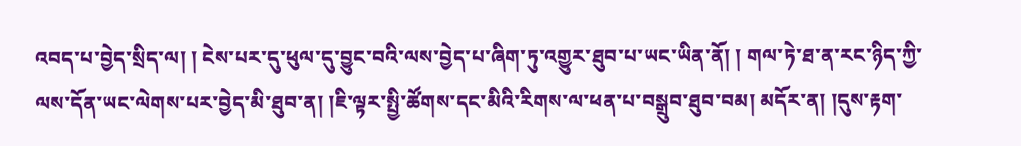འབད་པ་བྱེད་སྲིད་ལ། ། ངེས་པར་དུ་ཕུལ་དུ་བྱུང་བའི་ལས་བྱེད་པ་ཞིག་ཏུ་འགྱུར་ཐུབ་པ་ཡང་ཡིན་ནོ། ། གལ་ཏེ་ཐ་ན་རང་ཉིད་ཀྱི་ལས་དོན་ཡང་ལེགས་པར་བྱེད་མི་ཐུབ་ན། །ཇི་ལྟར་སྤྱི་ཚོགས་དང་མིའི་རིགས་ལ་ཕན་པ་བསྒྲུབ་ཐུབ་བམ། མདོར་ན། །དུས་རྟག་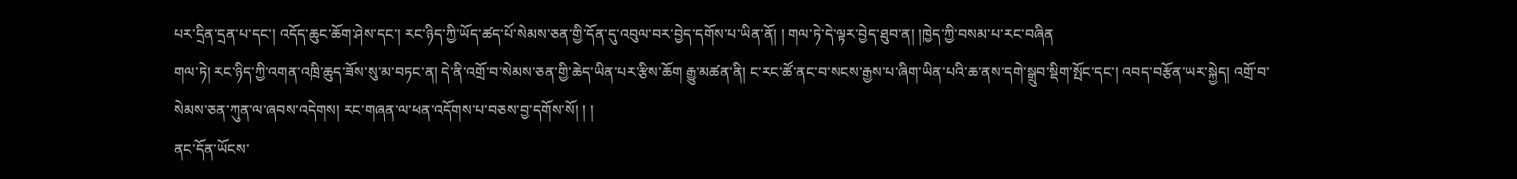པར་དྲིན་དྲན་པ་དང་། འདོད་ཆུང་ཆོག་ཤེས་དང་། རང་ཉིད་ཀྱི་ཡོད་ཚད་པོ་སེམས་ཅན་གྱི་དོན་དུ་འབུལ་བར་བྱེད་དགོས་པ་ཡིན་ནོ། ། གལ་ཏེ་དེ་ལྟར་བྱེད་ཐུབ་ན། །ཁྱེད་ཀྱི་བསམ་པ་རང་བཞིན
གལ་ཏེ། རང་ཉིད་ཀྱི་འགན་འཁྲི་ཆུད་ཟོས་སུ་མ་བཏང་ན། དེ་ནི་འགྲོ་བ་སེམས་ཅན་གྱི་ཆེད་ཡིན་པར་རྩིས་ཆོག རྒྱུ་མཚན་ནི། ང་རང་ཚོ་ནང་བ་སངས་རྒྱས་པ་ཞིག་ཡིན་པའི་ཆ་ནས་དགེ་སྒྲུབ་སྡིག་སྤོང་དང་། འབད་བརྩོན་ཡར་སྐྱེད། འགྲོ་བ་སེམས་ཅན་ཀུན་ལ་ཞབས་འདེགས། རང་གཞན་ལ་ཕན་འདོགས་པ་བཅས་བྱ་དགོས་སོ། ། །
ནང་དོན་ཡོངས་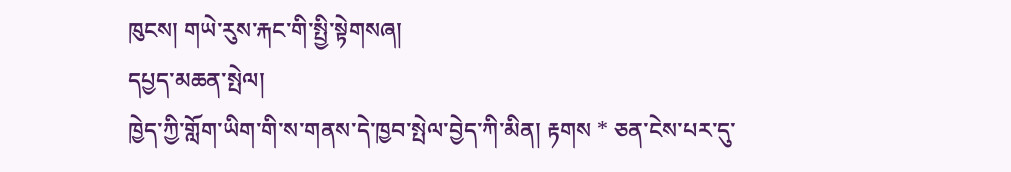ཁུངས། གཡེ་རུས་རྐང་གི་སྤྱི་སྟེགསཞ།
དཔྱད་མཆན་སྤེལ།
ཁྱེད་ཀྱི་གློག་ཡིག་གི་ས་གནས་དེ་ཁྱབ་སྤེལ་བྱེད་ཀི་མིན། རྟགས * ཅན་ངེས་པར་དུ་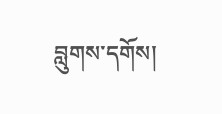བླུགས་དགོས།